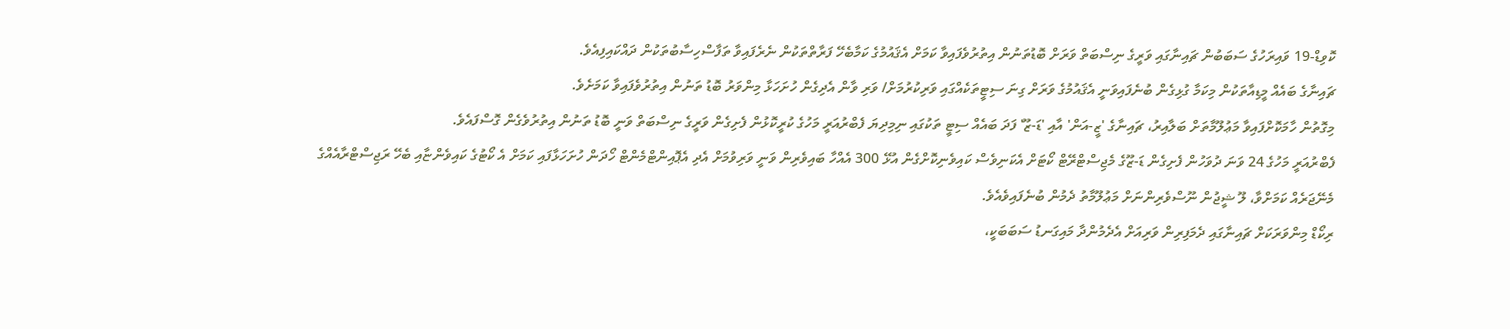ކޮވިޑް-19 ވައިރަހުގެ ސަބަބުން ޗައިނާގައި ވަރީގެ ނިސްބަތް ވަރަށް ބޮޑުތަނުން އިތުރުވެފައިވާ ކަމަށް އެޤައުމުގެ ކަމާބެހޭ ފަރާތްތަކުން ނެރެފައިވާ ތަފާސްހިސާބުތަކުން ދައްކައިފިއެވެ.
ޗައިނާގެ ބައެއް މީޑިއާތަކުން މިކަމާ ގުޅިގެން ބުނެފައިވަނީ އެޤައުމުގެ ވަރަށް ގިނަ ސިޓީތަކެއްގައި ވަރިކުރުމަށް/ ވަރި ވާން އެދިގެން ހުށަހަޅާ މިންވަރު ބޮޑު ތަނުން އިތުރުވެފައިވާ ކަމަށެވެ.
މިގޮތުން ހާމަކޮށްފައިވާ މަޢުލޫމާތަށް ބަލާއިރު، ޗައިނާގެ 'ޒީ-އަން' އާއި 'ޑަ-ޒޫ' ފަދަ ބައެއް ސިޓީ ތަކުގައި ނިމިދިޔަ ފެބްރުއަރީ މަހުގެ ކުރީކޮޅުން ފެށިގެން ވަރީގެ ނިސްބަތް ވަނީ ބޮޑު ތަނުން އިތުރުވެގެން ގޮސްފައެވެ.
ފެބްރުއަރީ މަހުގެ 24 ވަނަ ދުވަހުން ފެށިގެން ޑަ-ޒޫގެ މެޖިސްޓްރޭޓް ކޯޓަށް އެކަނިވެސް ކައިވެނިކޮށްގެން އުޅޭ 300 އެއްހާ ބައިވެރިން ވަނީ ވަރިވުމަށް އެދި އެޕޮއިންޓްމެންޓް ހޯދަން ހުށަހަޅާފައި ކަމަށް އެ ކޯޓުގެ ކައިވެންޏާއި ބެހޭ ރަޖިސްޓްރާއެއްގެ މެނޭޖަރެއް ކަމަށްވާ، ލޫ ޝީޖުން ނޫސްވެރިންނަށް މަޢުލޫމާތު ދެމުން ބުނެފައިވެއެވެ.
ރިކޯޑް މިންވަރަކަށް ޗައިނާގައި ދެމަފިރިން ވަރިއަށް އެދެމުންދާ މައިގަނޑު ސަބަބަކީ،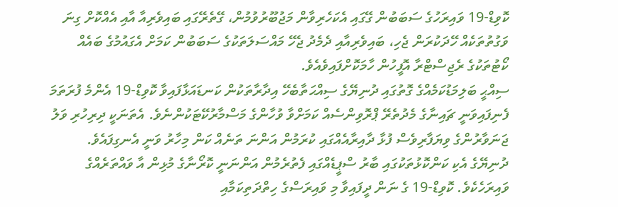ކޮވިޑް-19 ވައިރަހުގެ ސަބަބުން ގޭގައި އެކަހެރިވާން މަޖުބޫރުވުމުން، ގޭތެރޭގައި ބައިވެރިއާ އާއި އެއްކޮށް ގިނަ ވަގުތުތަކެއް ހޭދަކުރަން ޖެހި، ބައިވެރިއާއި ދެމެދު ޖެހޭ މައްސަލަތަކުގެ ސަބަބުން ކަމަށް އެގައުމުގެ ބައެއް ކޯޓުތަކުގެ ރެޖިސްޓްރާ އޮފީހުން ހާމަކޮށްފައިވެއެވެ.
ސިއްޙީ ބަލިމަޑުކަމެއްގެ ގޮތުގައި ދުނިޔޭގެ ސިއްޙަތާބެހޭ އިދާރާތަކުން ކަނޑައަޅާފައިވާ ކޮވިޑް-19 އެންމެ ފުރަތަމަ ފެނިފައިވަނީ ޗައިނާގެ މެދުތެރޭ ޕްރޮވިންސެއް ކަމަށްވާ ވުހާންގެ މަސްމާރުކޭޓަކުންނެވެ. އެތަނަކީ ދިރިހުރި ވަލު ޖަނަވާރުންގެ ވިޔަފާރިވެސް ފުޅާ ދާއިރާއެއްގައި ކުރަމުން އަންނަ ތަނެއް ކަން މިހާރު ވަނީ އެނގިފައެވެ.
ދުނިޔޭގެ އެކި ކަންކޮޅުތަކުގައި ބާރު ސްޕީޑެއްގައި ފެތުރެމުން އަންނަނީ ކޮރޯނާގެ މުޅިން އާ ވައްތަރެއްގެ ވައިރަހެކެވެ. ކޮވިޑް-19 ގެ ނަން ދީފައިވާ މި ވައިރަސްގެ ހިތްދަތިކަމާއި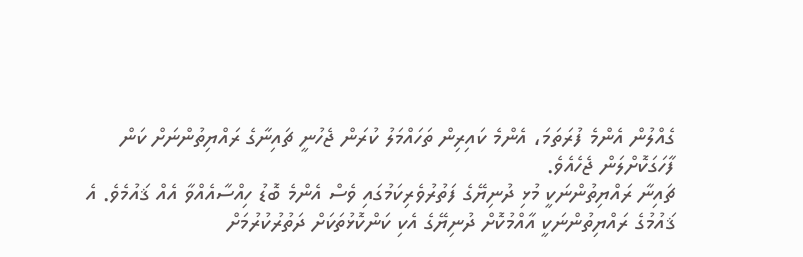ގެއްލުން އެންމެ ފުރަތަމަ، އެންމެ ކައިރިން ތަހައްމަލު ކުރަން ޖެހުނީ ޗައިނާގެ ރައްޔިތުންނަށް ކަން ފާހަގަކޮށްލަން ޖެހެއެވެ.
ޗައިނާ ރައްޔިތުންނަކީ މުޅި ދުނިޔޭގެ ފަތުރުވެރިކަމުގައި ވެސް އެންމެ ބޮޑު ހިއްސާއެއްވާ އެއް ޤައުމެވެ. އެ ޤައުމުގެ ރައްޔިތުންނަކީ އާއްމުކޮށް ދުނިޔޭގެ އެކި ކަންކޮޅުތަކަށް ދަތުރުކުރުމަށް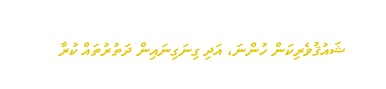ޝައުޤުވެރިކަން ހުންނަ، އަދި ގިނަގިނައިން ދަތުރުތައް ކުރާ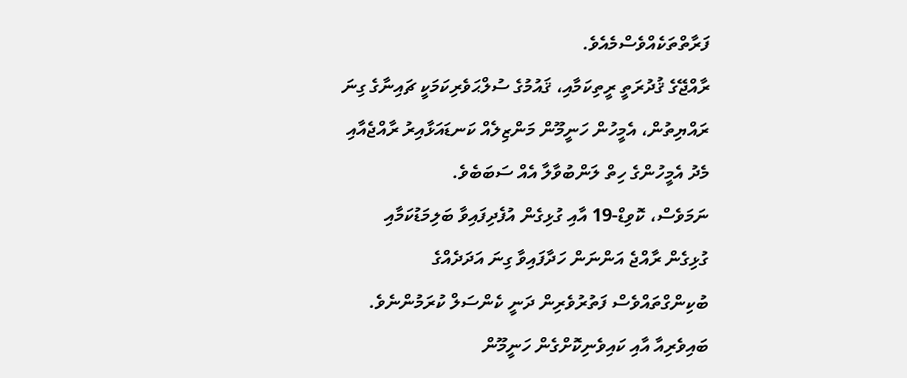ފަރާތްތަކެއްވެސްމެއެވެ.
ރާއްޖޭގެ ޤުދުރަތީ ރީތިކަމާއި، ޤައުމުގެ ސުލްޙަވެރިކަމަކީ ޗައިނާގެ ގިނަ ރައްޔިތުން، އެމީހުން ހަނީމޫން މަންޒިލެއް ކަނޑައަޅާއިރު ރާއްޖެއާއި މެދު އެމީހުންގެ ހިތް ލަންބުވާލާ އެއް ސަބަބެވެ.
ނަމަވެސް، ކޮވިޑް-19 އާއި ގުޅިގެން އުފެދިފައިވާ ބަލިމަޑުކަމާއި ގުޅިގެން ރާއްޖެ އަންނަން ހަދާފައިވާ ގިނަ އަދަދެއްގެ ބުކިންގްތައްވެސް ފަތުރުވެރިން ދަނީ ކެންސަލް ކުރަމުންނެވެ. ބައިވެރިއާ އާއި ކައިވެނިކޮށްގެން ހަނީމޫން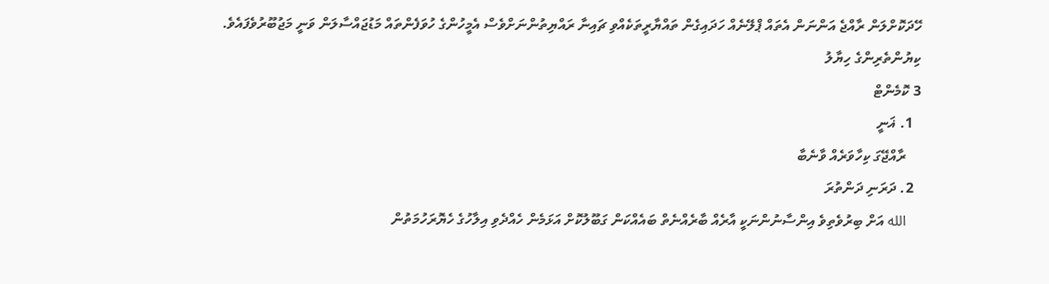ހޭދަކޮށްލަން ރާއްޖެ އަންނަން އެތައް ޕްލޭނެއް ހަދައިގެން ތައްޔާރީތަކެއްވި ޗައިނާ ރައްޔިތުންނަށްވެސް އެމީހުންގެ ހުވަފެންތައް މަޑުޖައްސާލަން ވަނީ މަޖުބޫރުވެފައެވެ.
ކިޔުންތެރިންގެ ހިޔާލު
3 ކޮމެންޓް
  1. ޣަނީ
    ރާއްޖޭގަ ކިހާވަރެއް ވާނެބާ
  2. ދަރަނި ދަންތުރަ
    الله އަށް ބިރުވެތިވެ އިންސާނުންނަކީ އާރެއް ބާރެއްނެތް ބައެއްކަން ގަބޫލުކޮށް އަޅަމެން ހެއްދެވި އިލާހުގެ ހެޔޮރަހުމަތުން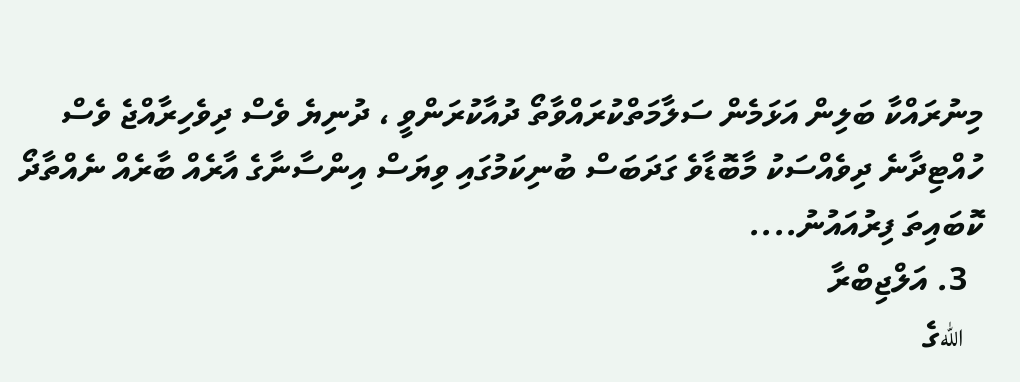މިނުރައްކާ ބަލިން އަޅަމެން ސަލާމަތްކުރައްވާތޯ ދުއާކުރަންވީ ، ދުނިޔެ ވެސް ދިވެހިރާއްޖެ ވެސް ހުއްޓިދާނެ ދިވެއްސަކު މާބޮޑާވެ ގަދަބަސް ބުނިކަމުގައި ވިޔަސް އިންސާނާގެ އާރެއް ބާރެއް ނެއްތާދޯ ކޮބައިތަ ފިރުއައުނު....
  3. އަލްޖިބްރާ
    اللهގެ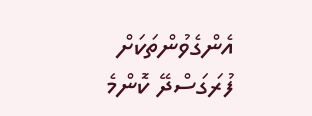އެންގެވުންތަކަށް ފުރަގަސްދޭ ކޮންމެ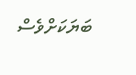ބަޔަކަށްވެސް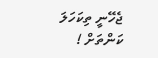ޖެހޭނީ ތިކަހަލަ ކަންތަށް !